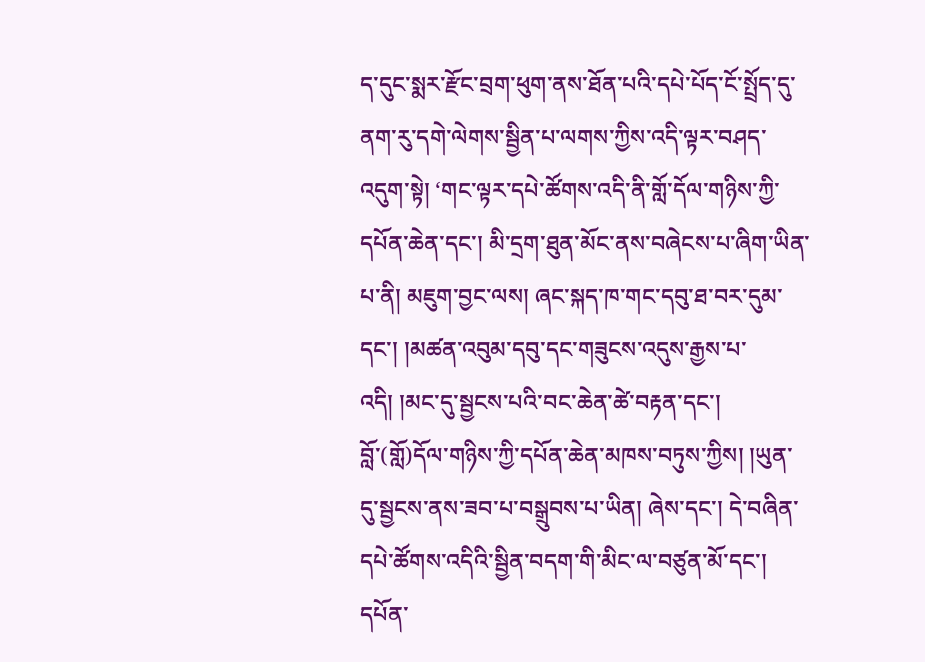ད་དུང་སྨར་རྫོང་བྲག་ཕུག་ནས་ཐོན་པའི་དཔེ་པོད་ངོ་སྤྲོད་དུ་ནག་རུ་དགེ་ལེགས་སྦྱིན་པ་ལགས་ཀྱིས་འདི་ལྟར་བཤད་འདུག་སྟེ། ‘གང་ལྟར་དཔེ་ཚོགས་འདི་ནི་གློ་དོལ་གཉིས་ཀྱི་དཔོན་ཆེན་དང་། མི་དྲག་ཐུན་མོང་ནས་བཞེངས་པ་ཞིག་ཡིན་པ་ནི། མཇུག་བྱང་ལས། ཞང་སྐད་ཁ་གང་དབུ་ཐ་བར་དུམ་དང་། །མཚན་འབུམ་དབུ་དང་གཟུངས་འདུས་རྒྱས་པ་འདི། །མང་དུ་སྦྱངས་པའི་བང་ཆེན་ཚེ་བརྟན་དང་། བློ་(གློ)དོལ་གཉིས་ཀྱི་དཔོན་ཆེན་མཁས་བཏུས་ཀྱིས། །ཡུན་དུ་སྦྱངས་ནས་ཟབ་པ་བསྒྲུབས་པ་ཡིན། ཞེས་དང་། དེ་བཞིན་དཔེ་ཚོགས་འདིའི་སྦྱིན་བདག་གི་མིང་ལ་བཙུན་མོ་དང་། དཔོན་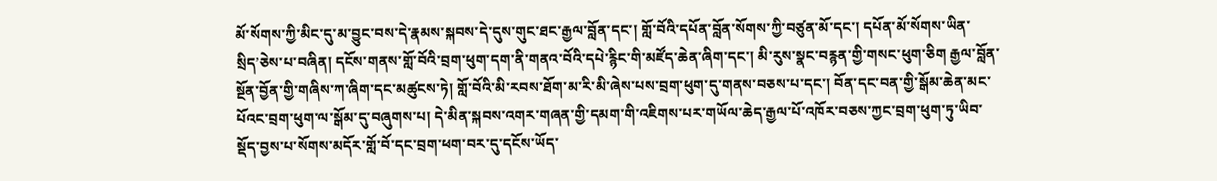མོ་སོགས་ཀྱི་མིང་དུ་མ་བྱུང་བས་དེ་རྣམས་སྐབས་དེ་དུས་གུང་ཐང་རྒྱལ་བློན་དང་། གློ་བོའི་དཔོན་བློན་སོགས་ཀྱི་བཙུན་མོ་དང་། དཔོན་མོ་སོགས་ཡིན་སྲིད’ཅེས་པ་བཞིན། དངོས་གནས་གློ་བོའི་བྲག་ཕུག་དག་ནི་གནའ་བོའི་དཔེ་རྙིང་གི་མཛོད་ཆེན་ཞིག་དང་། མི་རུས་སྣང་བརྙན་གྱི་གསང་ཕུག་ཅིག རྒྱལ་བློན་སྔོན་བྱོན་གྱི་གཞིས་ཀ་ཞིག་དང་མཚུངས་ཏེ། གློ་བོའི་མི་རབས་ཐོག་མ་རི་མི་ཞེས་པས་བྲག་ཕུག་དུ་གནས་བཅས་པ་དང་། བོན་དང་བན་གྱི་སྒོམ་ཆེན་མང་པོའང་བྲག་ཕུག་ལ་སྒོམ་དུ་བཞུགས་པ། དེ་མིན་སྐབས་འགར་གཞན་གྱི་དམག་གི་འཇིགས་པར་གཡོལ་ཆེད་རྒྱལ་པོ་འཁོར་བཅས་ཀྱང་བྲག་ཕུག་ཏུ་ཡིབ་སྡོད་བྱས་པ་སོགས་མདོར་གློ་བོ་དང་བྲག་ཕག་བར་དུ་དངོས་ཡོད་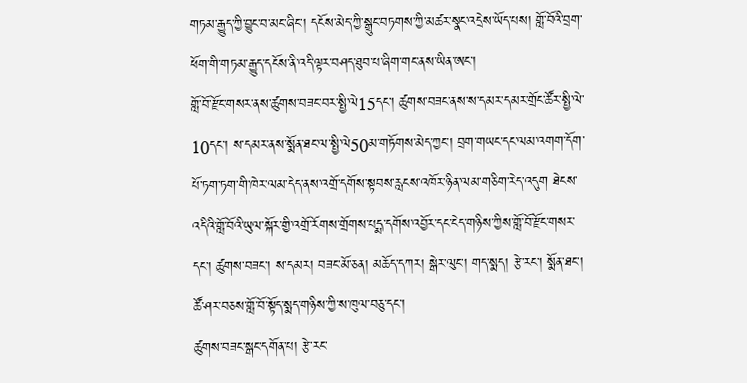གཏམ་རྒྱུད་ཀྱི་བྱུང་བ་མང་ཞིང་། དངོས་མེད་ཀྱི་སྒྲུང་བཏགས་ཀྱི་མཚར་སྣང་འདྲེས་ཡོད་པས། གློ་བོའི་བྲག་ཕོག་གི་གཏམ་རྒྱུད་དངོས་ནི་འདི་ལྟར་བཤད་ཐུབ་པ་ཞིག་གང་ནས་ཡིན་ཨང་།
གློ་བོ་རྫོང་གསར་ནས་ཚུགས་བཟང་བར་སྤྱི་ལེ15དང་། ཚུགས་བཟང་ནས་ས་དམར་དམར་གྲོང་ཚོར་སྤྱི་ལེ་10དང་། ས་དམར་ནས་སྨོན་ཐང་ལ་སྤྱི་ལེ50མ་གཏོགས་མེད་ཀྱང་། བྲག་གཡང་དང་ལམ་འགག་དོག་པོ་ཏག་ཏག་གི་ཁེར་ལམ་དེད་ནས་འགྲོ་དགོས་སྟབས་རླངས་འཁོར་ཉིན་ལམ་གཅིག་རེད་འདུག ཐེངས་འདིའི་གློ་བོའི་ཡུལ་སྐོར་གྱི་འགྲོ་རོགས་གྲོགས་པདྨ་དགོས་འབྱོར་དང་ངེད་གཉིས་ཀྱིས་གློ་བོ་རྫོང་གསར་དང་། ཚུགས་བཟང་། ས་དམར། བཟང་མོ་ཅན། མཆོད་དཀར། སྒེར་ལུང་། གད་སྨད། རྩེ་རང་། སྨོན་ཐང་། ཚོ་ཤར་བཅས་གློ་བོ་སྟོད་སྨད་གཉིས་ཀྱི་ས་ཁུལ་བཅུ་དང་།
ཚུགས་བཟང་སྒང་དགོན་པ། རྩེ་རང་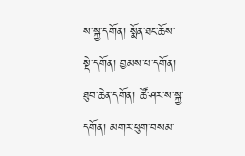ས་སྐྱ་དགོན། སྨོན་ཐང་ཆོས་སྡེ་དགོན། བྱམས་པ་དགོན། ཐུབ་ཆེན་དགོན། ཚོ་ཤར་ས་སྐྱ་དགོན། མགར་ཕུག་བསམ་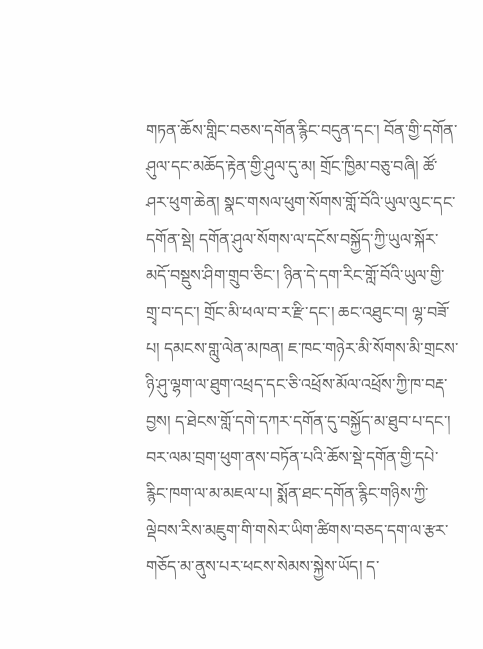གཏན་ཆོས་གླིང་བཅས་དགོན་རྙིང་བདུན་དང་། བོན་གྱི་དགོན་ཤུལ་དང་མཆོད་རྟེན་གྱི་ཤུལ་དུ་མ། གྲོང་ཁྱིམ་བཅུ་བཞི། ཚོ་ཤར་ཕུག་ཆེན། སྣང་གསལ་ཕུག་སོགས་གློ་བོའི་ཡུལ་ལུང་དང་དགོན་སྡེ། དགོན་ཤུལ་སོགས་ལ་དངོས་བསྐྱོད་ཀྱི་ཡུལ་སྐོར་མདོ་བསྡུས་ཤིག་གྲུབ་ཅིང་། ཉིན་དེ་དག་རིང་གློ་བོའི་ཡུལ་གྱི་གྲྭ་བ་དང་། གྲོང་མི་ཕལ་བ་ར་རྫི་དང་། ཆང་འཐུང་བ། ལྷ་བཟོ་པ། དམངས་གླུ་ལེན་མཁན། ཇ་ཁང་གཉེར་མི་སོགས་མི་གྲངས་ཉི་ཤུ་ལྷག་ལ་ཐུག་འཕྲད་དང་ཅི་འཕྲོས་མོལ་འཕྲོས་ཀྱི་ཁ་བརྡ་བྱས། ད་ཐེངས་གློ་དགེ་དཀར་དགོན་དུ་བསྐྱོད་མ་ཐུབ་པ་དང་། བར་ལམ་བྲག་ཕུག་ནས་བཏོན་པའི་ཆོས་སྡེ་དགོན་གྱི་དཔེ་རྙིང་ཁག་ལ་མ་མཇལ་པ། སྨོན་ཐང་དགོན་རྙིང་གཉིས་ཀྱི་ལྡེབས་རིས་མཇུག་གི་གསེར་ཡིག་ཚིགས་བཅད་དག་ལ་རྩར་གཅོད་མ་ནུས་པར་ཕངས་སེམས་སྐྱེས་ཡོད། ད་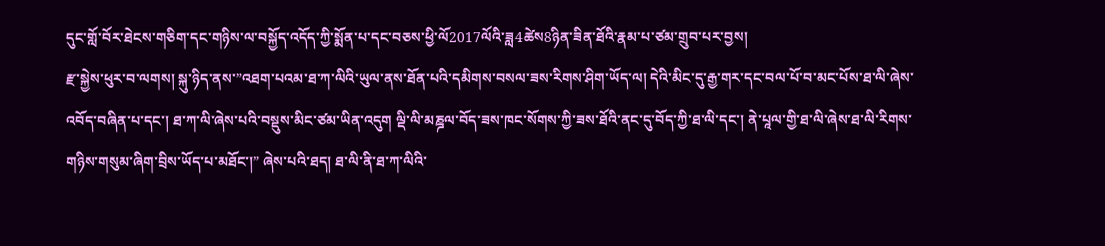དུང་གློ་བོར་ཐེངས་གཅིག་དང་གཉིས་ལ་བསྐྱོད་འདོད་ཀྱི་སྨོན་པ་དང་བཅས་ཕྱི་ལོ2017ལོའི་ཟླ4ཚེས8ཉིན་ཟིན་ཐོའི་རྣམ་པ་ཙམ་གྲུབ་པར་བྱས།
རྫ་སྐྱེས་ཕུར་བ་ལགས། སྐུ་ཉིད་ནས་”འཐག་པའམ་ཐ་ཀ་ལིའི་ཡུལ་ནས་ཐོན་པའི་དམིགས་བསལ་ཟས་རིགས་ཤིག་ཡོད་ལ། དེའི་མིང་དུ་རྒྱ་གར་དང་བལ་པོ་བ་མང་པོས་ཐ་ལི་ཞེས་འབོད་བཞིན་པ་དང་། ཐ་ཀ་ལི་ཞེས་པའི་བསྡུས་མིང་ཙམ་ཡིན་འདུག ལྡི་ལི་མཎྜལ་བོད་ཟས་ཁང་སོགས་ཀྱི་ཟས་ཐོའི་ནང་དུ་བོད་ཀྱི་ཐ་ལི་དང་། ནེ་པཱལ་གྱི་ཐ་ལི་ཞེས་ཐ་ལི་རིགས་གཉིས་གསུམ་ཞིག་བྲིས་ཡོད་པ་མཐོང་།” ཞེས་པའི་ཐད། ཐ་ལི་ནི་ཐ་ཀ་ལིའི་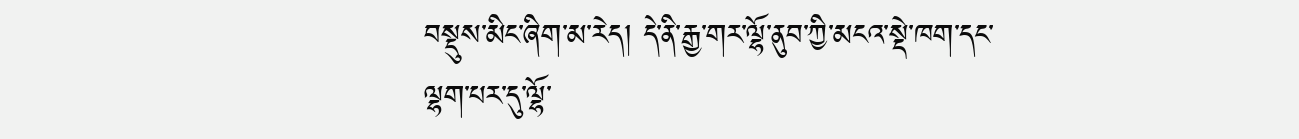བསྡུས་མིང་ཞིག་མ་རེད། དེ་ནི་རྒྱ་གར་ལྷོ་ནུབ་ཀྱི་མངའ་སྡེ་ཁག་དང་ལྷག་པར་དུ་ལྷོ་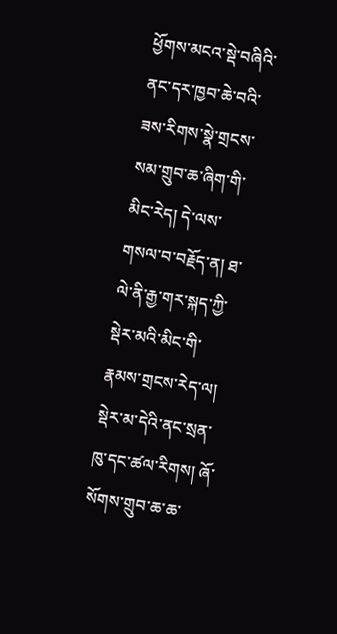ཕྱོགས་མངའ་སྡེ་བཞིའི་ནང་དར་ཁྱབ་ཆེ་བའི་ཟས་རིགས་སྣེ་གྲངས་སམ་གྲུབ་ཆ་ཞིག་གི་མིང་རེད། དེ་ལས་གསལ་བ་བརྗོད་ན། ཐ་ལེ་ནི་རྒྱ་གར་སྐད་ཀྱི་སྡེར་མའི་མིང་གི་རྣམས་གྲངས་རེད་ལ། སྡེར་མ་དེའི་ནང་སྲན་ཁུ་དང་ཚལ་རིགས། ཞོ་སོགས་གྲུབ་ཆ་ཆ་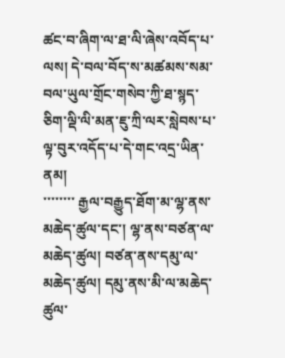ཚང་བ་ཞིག་ལ་ཐ་ལི་ཞེས་འབོད་པ་ལས། དེ་བལ་བོད་ས་མཚམས་སམ་བལ་ཡུལ་གྲོང་གསེབ་ཀྱི་ཐ་སྙད་ཅིག་ལྡི་ལི་མན་ཇུ་ཀྲི་ལར་སླེབས་པ་ལྟ་བུར་འདོད་པ་དེ་གང་འདྲ་ཡིན་ནམ།
་་་་་་་་ རྒྱལ་བརྒྱུད་ཐོག་མ་ལྷ་ནས་མཆེད་ཚུལ་དང་། ལྷ་ནས་བཙན་ལ་མཆེད་ཚུལ། བཙན་ནས་དམུ་ལ་མཆེད་ཚུལ། དམུ་ནས་མི་ལ་མཆེད་ཚུལ་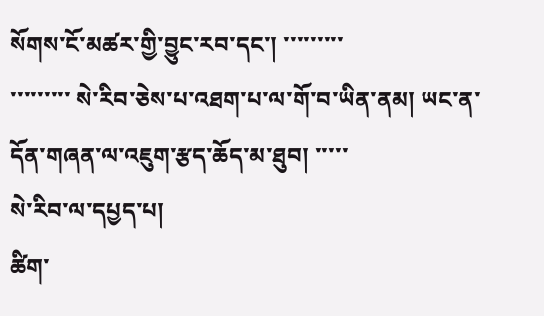སོགས་ངོ་མཚར་གྱི་བྱུང་རབ་དང་། ་་་་་་་་་
་་་་་་་་་ སེ་རིབ་ཅེས་པ་འཐག་པ་ལ་གོ་བ་ཡིན་ནམ། ཡང་ན་དོན་གཞན་ལ་འཇུག་རྩད་ཆོད་མ་ཐུབ། ་་་་་
སེ་རིབ་ལ་དཔྱད་པ།
ཚིག་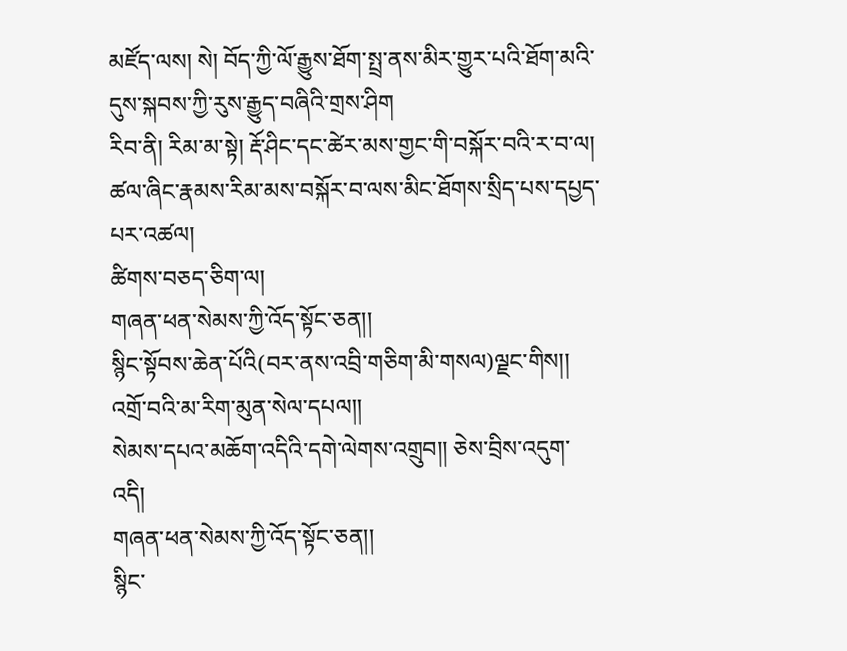མཛོད་ལས། སེ། བོད་ཀྱི་ལོ་རྒྱུས་ཐོག་སྤྲ་ནས་མིར་གྱུར་པའི་ཐོག་མའི་དུས་སྐབས་ཀྱི་རུས་རྒྱུད་བཞིའི་གྲས་ཤིག
རིབ་ནི། རིམ་མ་སྟེ། རྡོ་ཤིང་དང་ཚེར་མས་གྱང་གི་བསྐོར་བའི་ར་བ་ལ། ཚལ་ཞིང་རྣམས་རིམ་མས་བསྐོར་བ་ལས་མིང་ཐོགས་སྲིད་པས་དཔྱད་པར་འཚལ།
ཚིགས་བཅད་ཅིག་ལ།
གཞན་ཕན་སེམས་ཀྱི་འོད་སྟོང་ཅན།།
སྙིང་སྟོབས་ཆེན་པོའི(བར་ནས་འབྲི་གཅིག་མི་གསལ)ལྗང་གིས།།
འགྲོ་བའི་མ་རིག་མུན་སེལ་དཔལ།།
སེམས་དཔའ་མཆོག་འདིའི་དགེ་ལེགས་འགྲུབ།། ཅེས་བྲིས་འདུག་
འདི།
གཞན་ཕན་སེམས་ཀྱི་འོད་སྟོང་ཅན།།
སྙིང་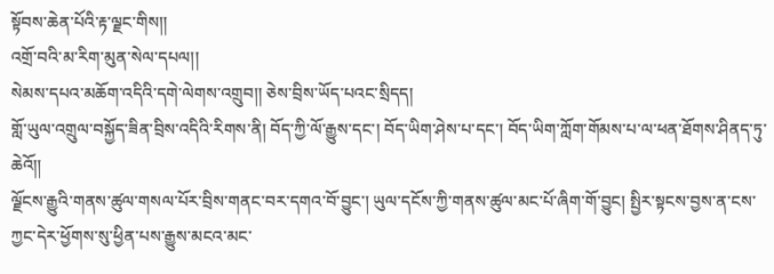སྟོབས་ཆེན་པོའི་རྟ་ལྗང་གིས།།
འགྲོ་བའི་མ་རིག་མུན་སེལ་དཔལ།།
སེམས་དཔའ་མཆོག་འདིའི་དགེ་ལེགས་འགྲུབ།། ཅེས་བྲིས་ཡོད་པའང་སྲིདད།
གློ་ཡུལ་འགྲུལ་བསྐྱོད་ཟིན་བྲིས་འདིའི་རིགས་ནི། བོད་ཀྱི་ལོ་རྒྱུས་དང་། བོད་ཡིག་ཤེས་པ་དང་། བོད་ཡིག་ཀློག་གོམས་པ་ལ་ཕན་ཐོགས་ཤིནད་ཏུ་ཆེའོ།།
ལྗོངས་རྒྱུའི་གནས་ཚུལ་གསལ་པོར་བྲིས་གནང་བར་དགའ་བོ་བྱུང་། ཡུལ་དངོས་ཀྱི་གནས་ཚུལ་མང་པོ་ཞིག་གོ་བྱུང། སྤྱིར་སྟངས་བྱས་ན་ངས་ཀྱང་དེར་ཕྱོགས་སུ་ཕྱིན་པས་རྒྱུས་མངའ་མང་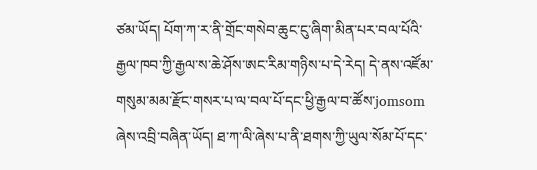ཙམ་ཡོད། པོག་ཀ་ར་ནི་གྲོང་གསེབ་ཆུང་ངུ་ཞིག་མིན་པར་བལ་པོའི་རྒྱལ་ཁབ་ཀྱི་རྒྱལ་ས་ཆེ་ཤོས་ཨང་རིམ་གཉིས་པ་དེ་རེད། དེ་ནས་འཛོམ་གསུམ་མམ་རྫོང་གསར་པ་ལ་བལ་པོ་དང་ཕྱི་རྒྱལ་བ་ཚོས་jomsom ཞེས་འབྲི་བཞིན་ཡོད། ཐ་ཀ་ལི་ཞེས་པ་ནི་ཐགས་ཀྱི་ཡུལ་སོམ་པོ་དང་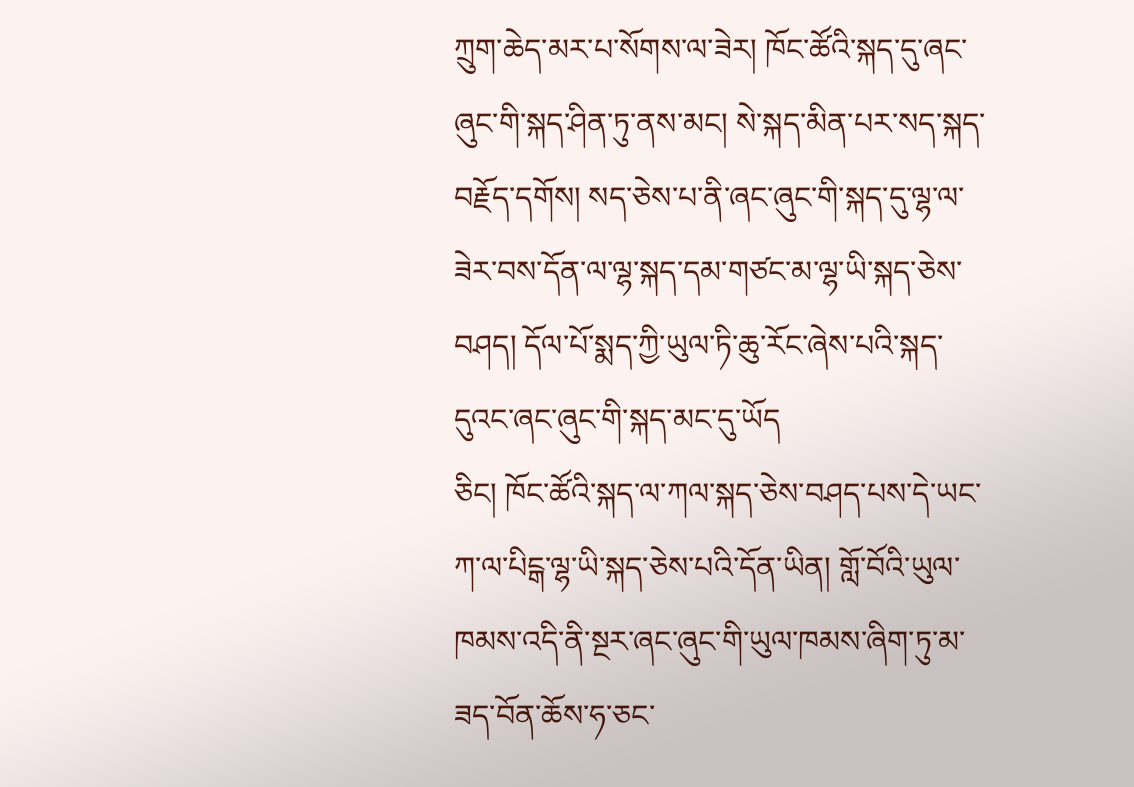ཀྲུག་ཆེད་མར་པ་སོགས་ལ་ཟེར། ཁོང་ཚོའི་སྐད་དུ་ཞང་ཞུང་གི་སྐད་ཤིན་ཏུ་ནས་མང། སེ་སྐད་མིན་པར་སད་སྐད་བརྗོད་དགོས། སད་ཅེས་པ་ནི་ཞང་ཞུང་གི་སྐད་དུ་ལྷ་ལ་ཟེར་བས་དོན་ལ་ལྷ་སྐད་དམ་གཙང་མ་ལྷ་ཡི་སྐད་ཅེས་བཤད། དོལ་པོ་སྨད་ཀྱི་ཡུལ་ཏི་ཆུ་རོང་ཞེས་པའི་སྐད་དུའང་ཞང་ཞུང་གི་སྐད་མང་དུ་ཡོད
ཅིང། ཁོང་ཚོའི་སྐད་ལ་ཀལ་སྐད་ཅེས་བཤད་པས་དེ་ཡང་ཀ་ལ་པིངྒ་ལྷ་ཡི་སྐད་ཅེས་པའི་དོན་ཡིན། གློ་བོའི་ཡུལ་ཁམས་འདི་ནི་སྔར་ཞང་ཞུང་གི་ཡུལ་ཁམས་ཞིག་ཏུ་མ་ཟད་བོན་ཆོས་ཧ་ཅང་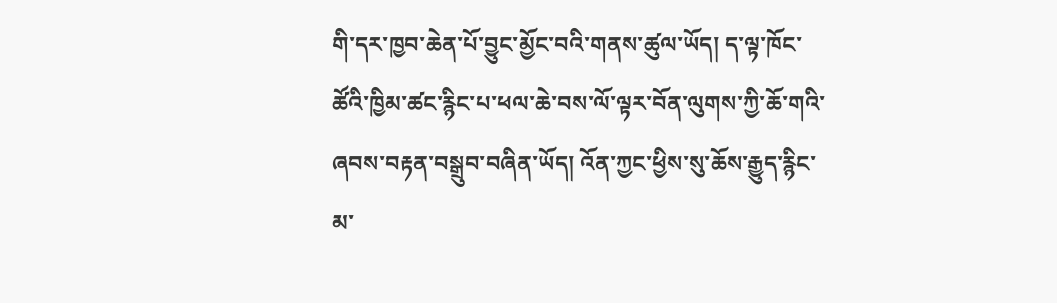གི་དར་ཁྱབ་ཆེན་པོ་བྱུང་མྱོང་བའི་གནས་ཚུལ་ཡོད། ད་ལྟ་ཁོང་ཚོའི་ཁྱིམ་ཚང་རྙིང་པ་ཕལ་ཆེ་བས་ལོ་ལྟར་བོན་ལུགས་ཀྱི་ཆོ་གའི་ཞབས་བརྟན་བསྒྲུབ་བཞིན་ཡོད། འོན་ཀྱང་ཕྱིས་སུ་ཆོས་རྒྱུད་རྙིང་མ་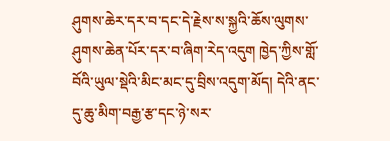ཤུགས་ཆེར་དར་བ་དང་དེ་རྗེས་ས་སྐྱའི་ཆོས་ལུགས་ཤུགས་ཆེན་པོར་དར་བ་ཞིག་རེད་འདུག ཁྱེད་ཀྱིས་གློ་བོའི་ཡུལ་སྡེའི་མིང་མང་དུ་བྲིས་འདུག་མོད། དེའི་ནང་དུ་ཆུ་མིག་བརྒྱ་རྩ་དང་ཉེ་སར་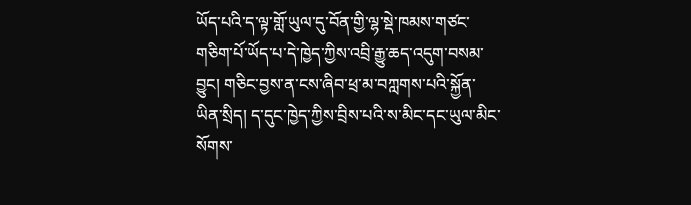ཡོད་པའི་ད་ལྟ་གློ་ཡུལ་དུ་བོན་གྱི་ལྷ་སྡེ་ཁམས་གཙང་གཅིག་པོ་ཡོད་པ་དེ་ཁྱེད་ཀྱིས་འབྲི་རྒྱུ་ཆད་འདུག་བསམ་བྱུང། གཅིང་བྱས་ན་ངས་ཞིབ་ཕྲ་མ་བཀླགས་པའི་སྐྱོན་ཡིན་སྲིད། ད་དུང་ཁྱེད་ཀྱིས་བྲིས་པའི་ས་མིང་དང་ཡུལ་མིང་སོགས་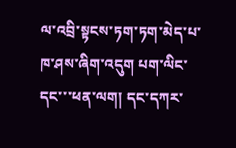ལ་འབྲི་སྟངས་ཏག་ཏག་མེད་པ་ཁ་ཤས་ཞིག་འདུག པག་ལིང་དང་་་ཕན་ལག། དང་དཀར་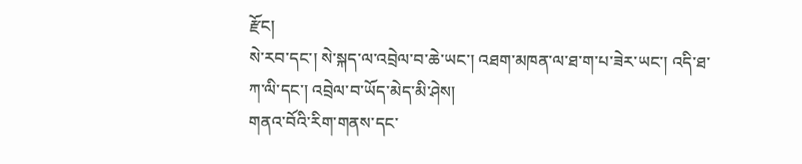རྫོང།
སེ་རབ་དང་། སེ་སྐད་ལ་འབྲེལ་བ་ཆེ་ཡང་། འཐག་མཁན་ལ་ཐ་ག་པ་ཟེར་ཡང་། འདི་ཐ་ཀ་ལི་དང་། འབྲེལ་བ་ཡོད་མེད་མི་ཤེས།
གནའ་བོའི་རིག་གནས་དང་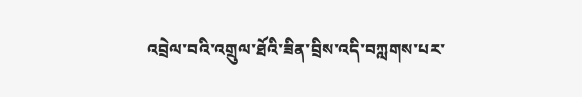འབྲེལ་བའི་འགྲུལ་ཐོའི་ཟིན་བྲིས་འདི་བཀླགས་པར་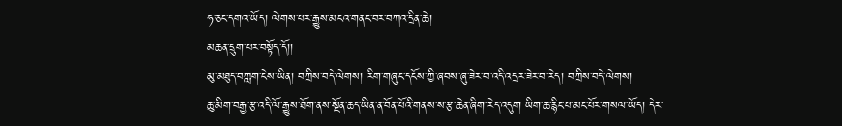ཧ་ཅང་དགའ་ཡོད། ལེགས་པར་རྒྱུས་མངའ་གནང་བར་བཀའ་དྲིན་ཆེ།
མཆན་དྲུག་པར་བསྟོད་དོ།།
མུ་མཐུད་བཀླག་ངེས་ཡིན། བཀྲིས་བདེ་ལེགས། རིག་གཞུང་དངོས་ཀྱི་ཞབས་ཞུ་ཟེར་བ་འདི་འདྲར་ཟེར་བ་རེད། བཀྲིས་བདེ་ལེགས།
ཆུ་མིག་བརྒྱ་རྩ་འདི་ལོ་རྒྱུས་ཐོག་ནས་སྔོན་ཆད་ཡིན་ན་བོན་པོའི་གནས་ས་རྩ་ཆེན་ཞིག་རེད་འདུག ཡིག་ཆ་རྙིང་པ་མང་པོར་གསལ་ཡོད། དེར་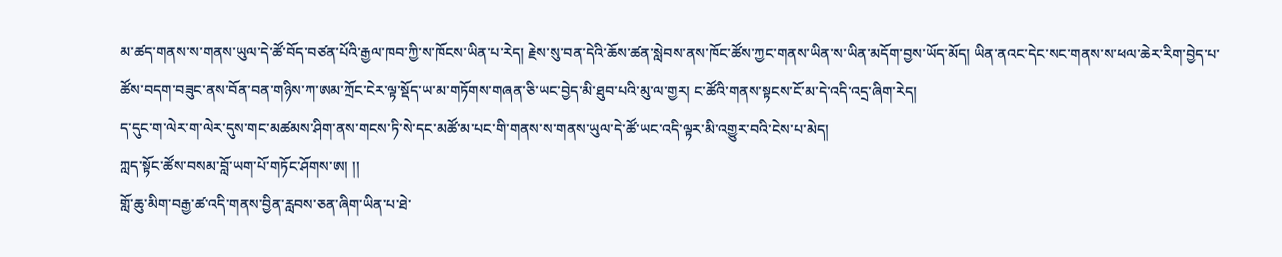མ་ཚད་གནས་ས་གནས་ཡུལ་དེ་ཚོ་བོད་བཙན་པོའི་རྒྱལ་ཁབ་ཀྱི་ས་ཁོངས་ཡིན་པ་རེད། རྗེས་སུ་བན་དེའི་ཆོས་ཚན་སླེབས་ནས་ཁོང་ཚོས་ཀྱང་གནས་ཡིན་ས་ཡིན་མདོག་བྱས་ཡོད་མོད། ཡིན་ནའང་དེང་སང་གནས་ས་ཕལ་ཆེར་རིག་བྱེད་པ་ཚོས་བདག་བཟུང་ནས་བོན་བན་གཉིས་ཀ་ཨམ་ཀྲོང་ངེར་ལྟ་སྡོད་ཡ་མ་གཏོགས་གཞན་ཅི་ཡང་བྱེད་མི་ཐུབ་པའི་མུ་ལ་གྱར། ང་ཚོའི་གནས་སྟངས་ངོ་མ་དེ་འདི་འདྲ་ཞིག་རེད།
ད་དུང་ག་ལེར་ག་ལེར་དུས་གང་མཚམས་ཤིག་ནས་གངས་ཏི་སེ་དང་མཚོ་མ་པང་གི་གནས་ས་གནས་ཡུལ་དེ་ཚོ་ཡང་འདི་ལྟར་མི་འགྱུར་བའི་ངེས་པ་མེད།
ཀླད་སྟོང་ཚོས་བསམ་བློ་ཡག་པོ་གཏོང་ཤོགས་ཨ། །།
གློ་ཆུ་མིག་བརྒྱ་ཚ་འདི་གནས་བྱིན་རླབས་ཅན་ཞིག་ཡིན་པ་ཐེ་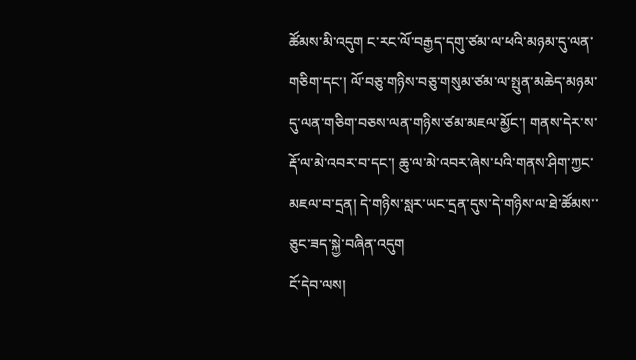ཚོམས་མི་འདུག ང་རང་ལོ་བརྒྱད་དགུ་ཙམ་ལ་ཕའི་མཉམ་དུ་ལན་གཅིག་དང་། ལོ་བཅུ་གཉིས་བཅུ་གསུམ་ཙམ་ལ་སྤུན་མཆེད་མཉམ་དུ་ལན་གཅིག་བཅས་ལན་གཉིས་ཙམ་མཇལ་མྱོང་། གནས་དེར་ས་རྡོ་ལ་མེ་འབར་བ་དང་། ཆུ་ལ་མེ་འབར་ཞེས་པའི་གནས་ཤིག་ཀྱང་མཇལ་བ་དྲན། དེ་གཉིས་སླར་ཡང་དྲན་དུས་དེ་གཉིས་ལ་ཐེ་ཚོམས་་ཅུང་ཟད་སྐྱེ་བཞིན་འདུག
ངོ་དེབ་ལས།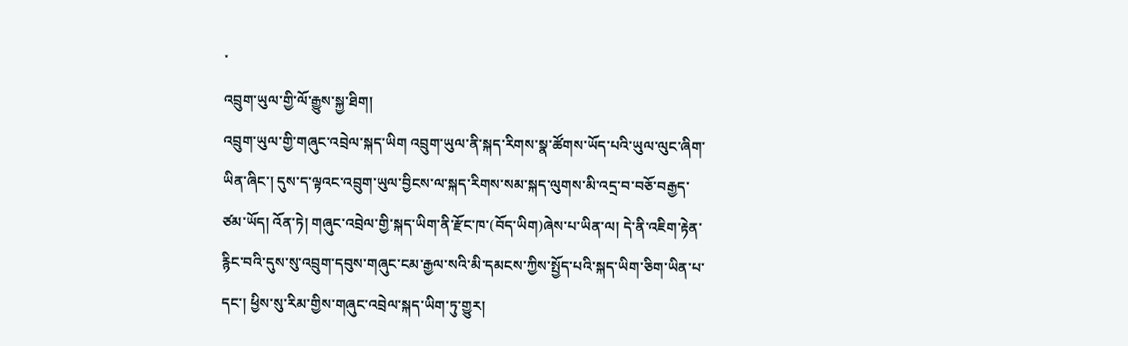་
འབྲུག་ཡུལ་གྱི་ལོ་རྒྱུས་སྐྱ་ཐིག།
འབྲུག་ཡུལ་གྱི་གཞུང་འབྲེལ་སྐད་ཡིག འབྲུག་ཡུལ་ནི་སྐད་རིགས་སྣ་ཚོགས་ཡོད་པའི་ཡུལ་ལུང་ཞིག་ཡིན་ཞིང་། དུས་ད་ལྟའང་འབྲུག་ཡུལ་བྱིངས་ལ་སྐད་རིགས་སམ་སྐད་ལུགས་མི་འདྲ་བ་བཅོ་བརྒྱད་ཙམ་ཡོད། འོན་ཏེ། གཞུང་འབྲེལ་གྱི་སྐད་ཡིག་ནི་རྫོང་ཁ་(བོད་ཡིག)ཞེས་པ་ཡིན་ལ། དེ་ནི་འཇིག་རྟེན་རྙིང་བའི་དུས་སུ་འབྲུག་དབུས་གཞུང་ངམ་རྒྱལ་སའི་མི་དམངས་ཀྱིས་སྤྱོད་པའི་སྐད་ཡིག་ཅིག་ཡིན་པ་དང་། ཕྱིས་སུ་རིམ་གྱིས་གཞུང་འབྲེལ་སྐད་ཡིག་ཏུ་གྱུར།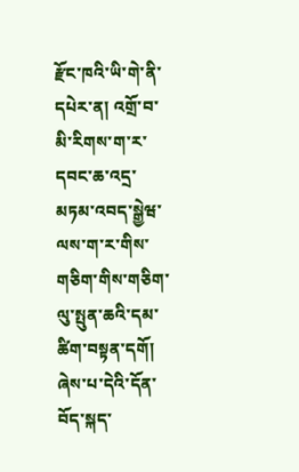རྫོང་ཁའི་ཡི་གེ་ནི་དཔེར་ན། འགྲོ་བ་མི་རིགས་ག་ར་དབང་ཆ་འདྲ་མཏམ་འབད་སྒྱེཝ་ལས་ག་ར་གིས་གཅིག་གིས་གཅིག་ལུ་སྤུན་ཆའི་དམ་ཚིག་བསྟན་དགོ། ཞེས་པ་དེའི་དོན་བོད་སྐད་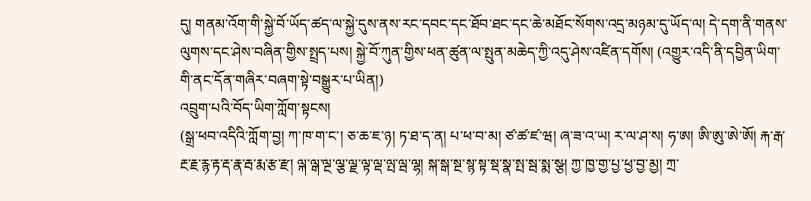དུ། གནམ་འོག་གི་སྐྱེ་བོ་ཡོད་ཚད་ལ་སྐྱེ་དུས་ནས་རང་དབང་དང་ཐོབ་ཐང་དང་ཆེ་མཐོང་སོགས་འདྲ་མཉམ་དུ་ཡོད་ལ། དེ་དག་ནི་གནས་ལུགས་དང་ཤེས་བཞིན་གྱིས་སྤྲད་པས། སྐྱེ་བོ་ཀུན་གྱིས་ཕན་ཚུན་ལ་སྤུན་མཆེད་ཀྱི་འདུ་ཤེས་འཛིན་དགོས། (འགྱུར་འདི་ནི་དབྱིན་ཡིག་གི་ནང་དོན་གཞིར་བཞག་སྟེ་བསྒྱུར་པ་ཡིན།)
འབྲུག་པའི་བོད་ཡིག་ཀློག་སྟངས།
(སྒྲ་ཕབ་འདིའི་ཀློག་བྱ། ཀ་ཁ་ག་ང་། ཅ་ཆ་ཇ་ཉ། ཏ་ཐ་ད་ན། པ་ཕ་བ་མ། ཙ་ཚ་ཛ་ཝ། ཞ་ཟ་འ་ཡ། ར་ལ་ཤ་ས། ཧ་ཨ། ཨི་ཨུ་ཨེ་ཨོ། རྐ་རྒ་རྔ་རྗ་རྙ་རྟ་རྡ་རྣ་རྦ་རྨ་རྩ་རྫ། ལྐ་ལྒ་ལྔ་ལྕ་ལྗ་ལྟ་ལྡ་ལྤ་ལྦ་ལྷ། སྐ་སྒ་སྔ་སྙ་སྟ་སྡ་སྣ་སྤ་སྦ་སྨ་སྩ། ཀྱ་ཁྱ་གྱ་པྱ་ཕྱ་བྱ་མྱ། ཀྲ་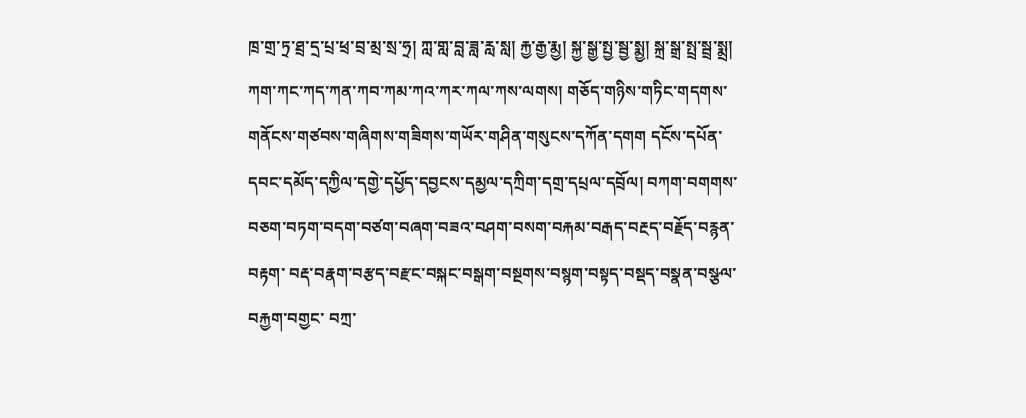ཁྲ་གྲ་ཏྲ་ཐྲ་དྲ་པྲ་ཕྲ་བྲ་མྲ་སྲ་ཧྲ། ཀླ་གླ་བླ་ཟླ་རླ་སླ། རྐྱ་རྒྱ་རྨྱ། སྐྱ་སྒྱ་སྤྱ་སྦྱ་སྨྱ། སྐྲ་སྒྲ་སྤྲ་སྦྲ་སྨྲ། ཀག་ཀང་ཀད་ཀན་ཀབ་ཀམ་ཀའ་ཀར་ཀལ་ཀས་ལགས། གཅོད་གཉིས་གཏིང་གདགས་གནོངས་གཙབས་གཞིགས་གཟིགས་གཡོར་གཤིན་གསུངས་དཀོན་དགག དངོས་དཔོན་དབང་དམོད་དཀྱིལ་དགྱེ་དཔྱོད་དབྱངས་དམྱལ་དཀྲིག་དགྲ་དཔྲལ་དབྲོལ། བཀག་བགགས་བཅག་བཏག་བདག་བཙག་བཞག་བཟའ་བཤག་བསག་བརྐམ་བརྒད་བརྔད་བརྗོད་བརྙན་བརྟག་ བརྡ་བརྣག་བརྩད་བརྫང་བསྐང་བསྒག་བསྔགས་བསྙག་བསྟད་བསྡད་བསྣན་བསྩལ་བརྐྱག་བགྱང་ བཀྲ་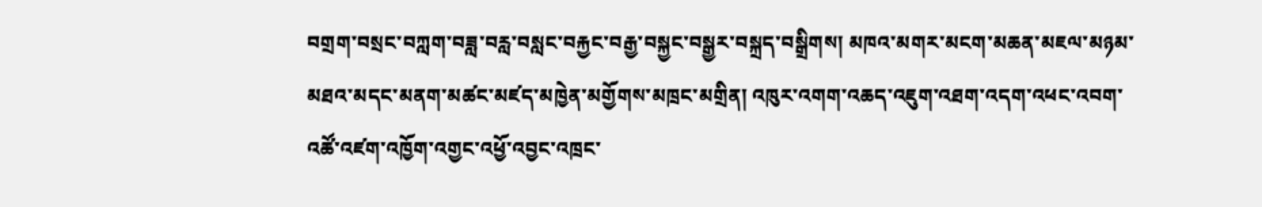བགྲག་བསྲང་བཀླག་བཟླ་བརླ་བསླང་བརྐྱང་བརྒྱ་བསྐྱང་བསྒྱར་བསྐྲད་བསྒྲིགས། མཁའ་མགར་མངག་མཆན་མཇལ་མཉམ་མཐའ་མདང་མནག་མཚང་མཛད་མཁྱེན་མགྱོགས་མཁྲང་མགྲིན། འཁུར་འགག་འཆད་འཇུག་འཐག་འདག་འཕང་འབག་འཚོ་འཛག་འཁྱོག་འགྱང་འཕྱོ་འབྱང་འཁྲང་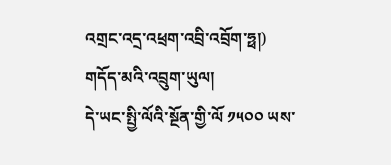འགྲང་འདྲ་འཕྲག་འབྲི་འབྲོག་ཧྥ།)
གདོད་མའི་འབྲུག་ཡུལ།
དེ་ཡང་སྤྱི་ལོའི་སྔོན་གྱི་ལོ ༡༥༠༠ ཡས་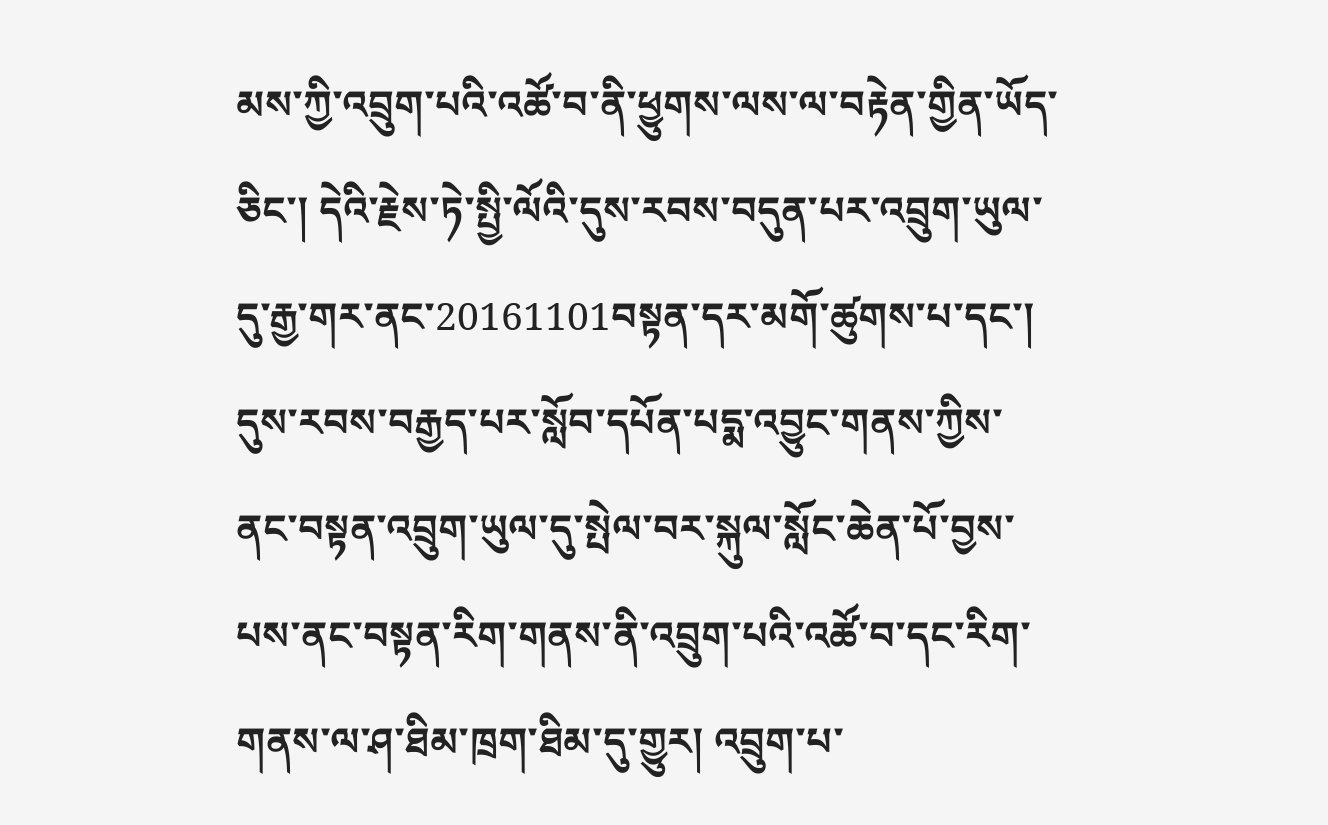མས་ཀྱི་འབྲུག་པའི་འཚོ་བ་ནི་ཕྱུགས་ལས་ལ་བརྟེན་གྱིན་ཡོད་ཅིང་། དེའི་རྗེས་ཏེ་སྤྱི་ལོའི་དུས་རབས་བདུན་པར་འབྲུག་ཡུལ་དུ་རྒྱ་གར་ནང་20161101བསྟན་དར་མགོ་ཚུགས་པ་དང་། དུས་རབས་བརྒྱད་པར་སློབ་དཔོན་པདྨ་འབྱུང་གནས་ཀྱིས་ནང་བསྟན་འབྲུག་ཡུལ་དུ་སྤེལ་བར་སྐུལ་སློང་ཆེན་པོ་བྱས་པས་ནང་བསྟན་རིག་གནས་ནི་འབྲུག་པའི་འཚོ་བ་དང་རིག་གནས་ལ་ཤ་ཐིམ་ཁྲག་ཐིམ་དུ་གྱུར། འབྲུག་པ་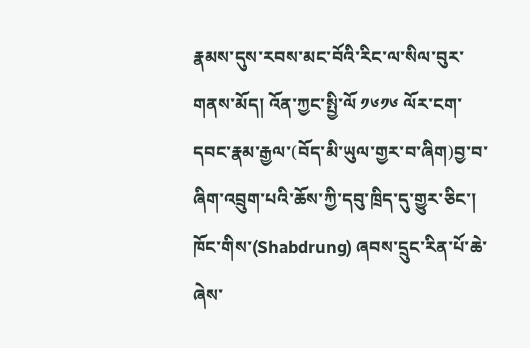རྣམས་དུས་རབས་མང་བོའི་རིང་ལ་སིལ་བུར་གནས་མོད། འོན་ཀྱང་སྤྱི་ལོ ༡༦༡༦ ལོར་ངག་དབང་རྣམ་རྒྱལ་(བོད་མི་ཡུལ་གྱར་བ་ཞིག)བྱ་བ་ཞིག་འབྲུག་པའི་ཆོས་ཀྱི་དབུ་ཁྲིད་དུ་གྱུར་ཅིང་། ཁོང་གིས་(Shabdrung) ཞབས་དྲུང་རིན་པོ་ཆེ་ཞེས་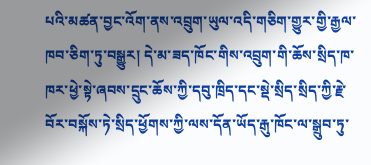པའི་མཚན་བྱང་འོག་ནས་འབྲུག་ཡུལ་འདི་གཅིག་གྱུར་གྱི་རྒྱལ་ཁབ་ཅིག་ཏུ་བསྒྱུར། དེ་མ་ཟད་ཁོང་གིས་འབྲུག་གི་ཆོས་སྲིད་ཁ་ཁར་ཕྱེ་སྟེ་ཞབས་དྲུང་ཆོས་ཀྱི་དབུ་ཁྲིད་དང་སྡེ་སྲིད་སྲིད་ཀྱི་རྗེ་བོར་བསྐོས་ཏེ་སྲིད་ཕྱོགས་ཀྱི་ལས་དོན་ཡོད་རྒུ་ཁོང་ལ་སྒྲུབ་ཏུ་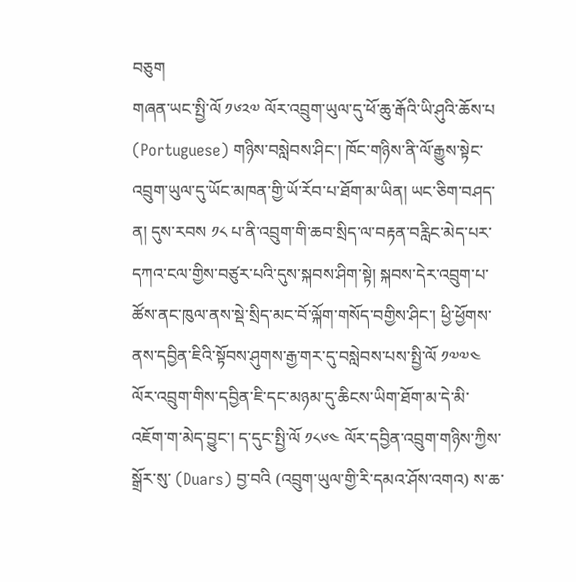བཅུག
གཞན་ཡང་སྤྱི་ལོ ༡༦༢༧ ལོར་འབྲུག་ཡུལ་དུ་ཕོ་ཆུ་རྒོའི་ཡི་ཤུའི་ཆོས་པ (Portuguese) གཉིས་བསླེབས་ཤིང་། ཁོང་གཉིས་ནི་ལོ་རྒྱུས་སྟེང་འབྲུག་ཡུལ་དུ་ཡོང་མཁན་གྱི་ཡོ་རོབ་པ་ཐོག་མ་ཡིན། ཡང་ཅིག་བཤད་ན། དུས་རབས ༡༨ པ་ནི་འབྲུག་གི་ཆབ་སྲིད་ལ་བརྟན་བརླིང་མེད་པར་དཀའ་ངལ་གྱིས་བཙུར་པའི་དུས་སྐབས་ཤིག་སྟེ། སྐབས་དེར་འབྲུག་པ་ཚོས་ནང་ཁུལ་ནས་སྡེ་སྲིད་མང་བོ་ལྐོག་གསོད་བགྱིས་ཤིང་། ཕྱི་ཕྱོགས་ནས་དབྱིན་ཇིའི་སྟོབས་ཤུགས་རྒྱ་གར་དུ་བསླེབས་པས་སྤྱི་ལོ ༡༧༧༤ ལོར་འབྲུག་གིས་དབྱིན་ཇི་དང་མཉམ་དུ་ཆིངས་ཡིག་ཐོག་མ་དེ་མི་འཇོག་ག་མེད་བྱུང་། ད་དུང་སྤྱི་ལོ ༡༨༦༤ ལོར་དབྱིན་འབྲུག་གཉིས་ཀྱིས་སྒྲོར་སུ་ (Duars) བྱ་བའི (འབྲུག་ཡུལ་གྱི་རི་དམའ་ཤོས་འགའ) ས་ཆ་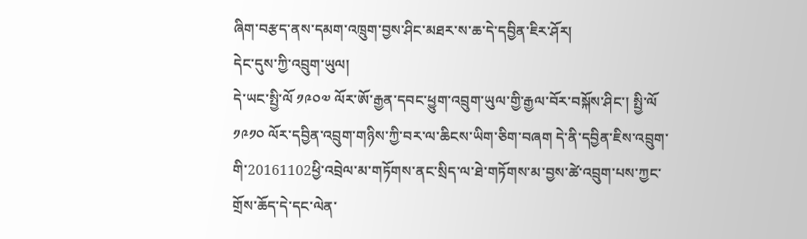ཞིག་བརྩད་ནས་དམག་འཁྲུག་བྱས་ཤིང་མཐར་ས་ཆ་དེ་དབྱིན་ཇིར་ཤོར།
དེང་དུས་ཀྱི་འབྲུག་ཡུལ།
དེ་ཡང་སྤྱི་ལོ ༡༩༠༧ ལོར་ཨོ་རྒྱན་དབང་ཕྱུག་འབྲུག་ཡུལ་གྱི་རྒྱལ་བོར་བསྐོས་ཤིང་། སྤྱི་ལོ ༡༩༡༠ ལོར་དབྱིན་འབྲུག་གཉིས་ཀྱི་བར་ལ་ཆིངས་ཡིག་ཅིག་བཞག དེ་ནི་དབྱིན་ཇིས་འབྲུག་གི་20161102ཕྱི་འབྲེལ་མ་གཏོགས་ནང་སྲིད་ལ་ཐེ་གཏོགས་མ་བྱས་ཚེ་འབྲུག་པས་ཀྱང་གྲོས་ཆོད་དེ་དང་ལེན་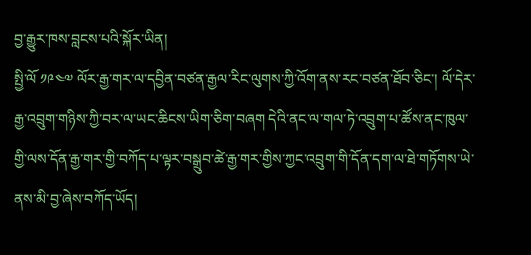བྱ་རྒྱུར་ཁས་བླངས་པའི་སྐོར་ཡིན།
སྤྱི་ལོ ༡༩༤༧ ལོར་རྒྱ་གར་ལ་དབྱིན་བཙན་རྒྱལ་རིང་ལུགས་ཀྱི་འོག་ནས་རང་བཙན་ཐོབ་ཅིང་། ལོ་དེར་རྒྱ་འབྲུག་གཉིས་ཀྱི་བར་ལ་ཡང་ཆིངས་ཡིག་ཅིག་བཞག དེའི་ནང་ལ་གལ་ཏེ་འབྲུག་པ་ཚོས་ནང་ཁུལ་གྱི་ལས་དོན་རྒྱ་གར་གྱི་བཀོད་པ་ལྟར་བསྒྲུབ་ཚེ་རྒྱ་གར་གྱིས་ཀྱང་འབྲུག་གི་དོན་དག་ལ་ཐེ་གཏོགས་ཡེ་ནས་མི་བྱ་ཞེས་བཀོད་ཡོད།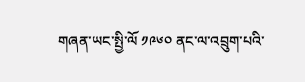གཞན་ཡང་སྤྱི་ལོ ༡༩༦༠ ནང་ལ་འབྲུག་པའི་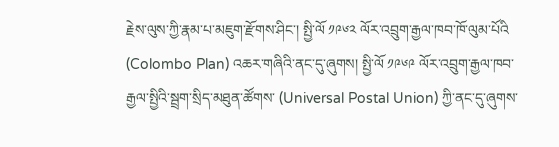རྗེས་ལུས་ཀྱི་རྣམ་པ་མཇུག་རྫོགས་ཤིང་། སྤྱི་ལོ ༡༩༦༢ ལོར་འབྲུག་རྒྱལ་ཁབ་ཁོ་ལུམ་པོའི (Colombo Plan) འཆར་གཞིའི་ནང་དུ་ཞུགས། སྤྱི་ལོ ༡༩༦༩ ལོར་འབྲུག་རྒྱལ་ཁབ་རྒྱལ་སྤྱིའི་སྦྲག་སྲིད་མཐུན་ཚོགས་ (Universal Postal Union) ཀྱི་ནང་དུ་ཞུགས་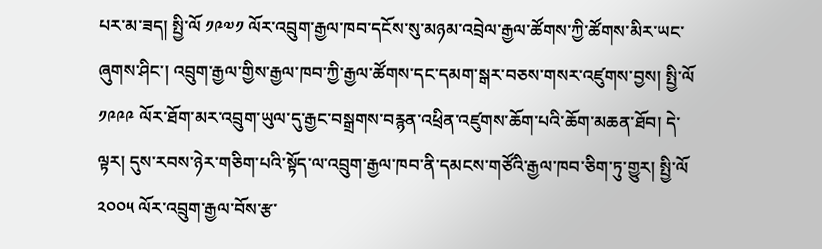པར་མ་ཟད། སྤྱི་ལོ ༡༩༧༡ ལོར་འབྲུག་རྒྱལ་ཁབ་དངོས་སུ་མཉམ་འབྲེལ་རྒྱལ་ཚོགས་ཀྱི་ཚོགས་མིར་ཡང་ཞུགས་ཤིང་། འབྲུག་རྒྱལ་གྱིས་རྒྱལ་ཁབ་ཀྱི་རྒྱལ་ཚོགས་དང་དམག་སྒར་བཅས་གསར་འཛུགས་བྱས། སྤྱི་ལོ ༡༩༩༩ ལོར་ཐོག་མར་འབྲུག་ཡུལ་དུ་རྒྱང་བསྒྲགས་བརྙན་འཕྲིན་འཛུགས་ཆོག་པའི་ཆོག་མཆན་ཐོབ། དེ་ལྟར། དུས་རབས་ཉེར་གཅིག་པའི་སྟོད་ལ་འབྲུག་རྒྱལ་ཁབ་ནི་དམངས་གཙོའི་རྒྱལ་ཁབ་ཅིག་ཏུ་གྱུར། སྤྱི་ལོ ༢༠༠༥ ལོར་འབྲུག་རྒྱལ་བོས་རྩ་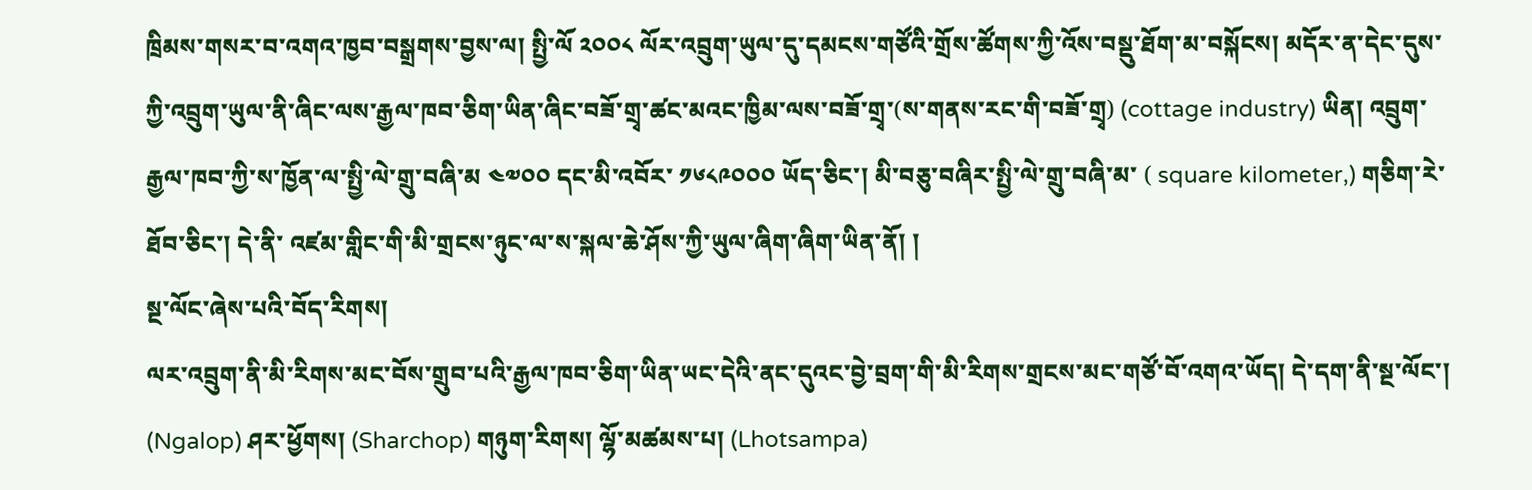ཁྲིམས་གསར་བ་འགའ་ཁྱབ་བསྒྲགས་བྱས་ལ། སྤྱི་ལོ ༢༠༠༨ ལོར་འབྲུག་ཡུལ་དུ་དམངས་གཙོའི་གྲོས་ཚོགས་ཀྱི་འོས་བསྡུ་ཐོག་མ་བསྐོངས། མདོར་ན་དེང་དུས་ཀྱི་འབྲུག་ཡུལ་ནི་ཞིང་ལས་རྒྱལ་ཁབ་ཅིག་ཡིན་ཞིང་བཟོ་གྲྭ་ཚང་མའང་ཁྱིམ་ལས་བཟོ་གྲྭ་(ས་གནས་རང་གི་བཟོ་གྲྭ) (cottage industry) ཡིན། འབྲུག་རྒྱལ་ཁབ་ཀྱི་ས་ཁྱོན་ལ་སྤྱི་ལེ་གྲུ་བཞི་མ ༤༧༠༠ དང་མི་འབོར་ ༡༦༨༩༠༠༠ ཡོད་ཅིང་། མི་བཅུ་བཞིར་སྤྱི་ལེ་གྲུ་བཞི་མ་ ( square kilometer,) གཅིག་རེ་ཐོབ་ཅིང་། དེ་ནི་ འཛམ་གླིང་གི་མི་གྲངས་ཉུང་ལ་ས་སྐལ་ཆེ་ཤོས་ཀྱི་ཡུལ་ཞིག་ཞིག་ཡིན་ནོ། །
སྔ་ལོང་ཞེས་པའི་བོད་རིགས།
ལར་འབྲུག་ནི་མི་རིགས་མང་བོས་གྲུབ་པའི་རྒྱལ་ཁབ་ཅིག་ཡིན་ཡང་དེའི་ནང་དུའང་བྱེ་བྲག་གི་མི་རིགས་གྲངས་མང་གཙོ་བོ་འགའ་ཡོད། དེ་དག་ནི་སྔ་ལོང་། (Ngalop) ཤར་ཕྱོགས། (Sharchop) གཉུག་རིགས། ལྷོ་མཚམས་པ། (Lhotsampa)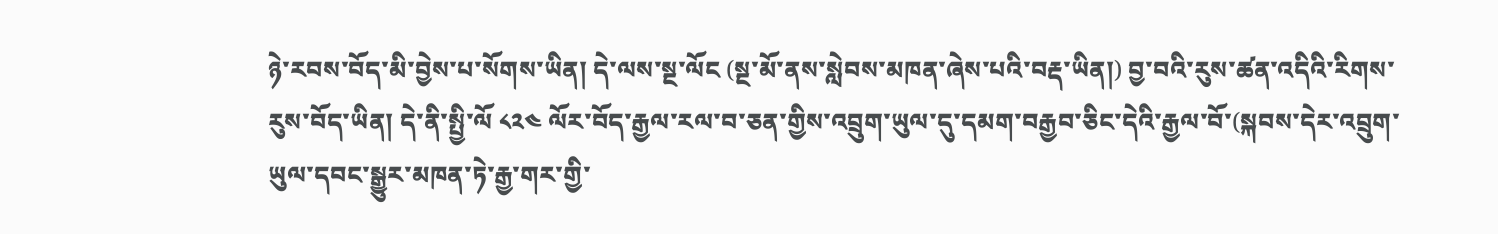ཉེ་རབས་བོད་མི་བྱེས་པ་སོགས་ཡིན། དེ་ལས་སྔ་ལོང (སྔ་མོ་ནས་སླེབས་མཁན་ཞེས་པའི་བརྡ་ཡིན།) བྱ་བའི་རུས་ཚན་འདིའི་རིགས་རུས་བོད་ཡིན། དེ་ནི་སྤྱི་ལོ ༨༢༤ ལོར་བོད་རྒྱལ་རལ་བ་ཅན་གྱིས་འབྲུག་ཡུལ་དུ་དམག་བརྒྱབ་ཅིང་དེའི་རྒྱལ་བོ་(སྐབས་དེར་འབྲུག་ཡུལ་དབང་སྒྱུར་མཁན་ཏེ་རྒྱ་གར་གྱི་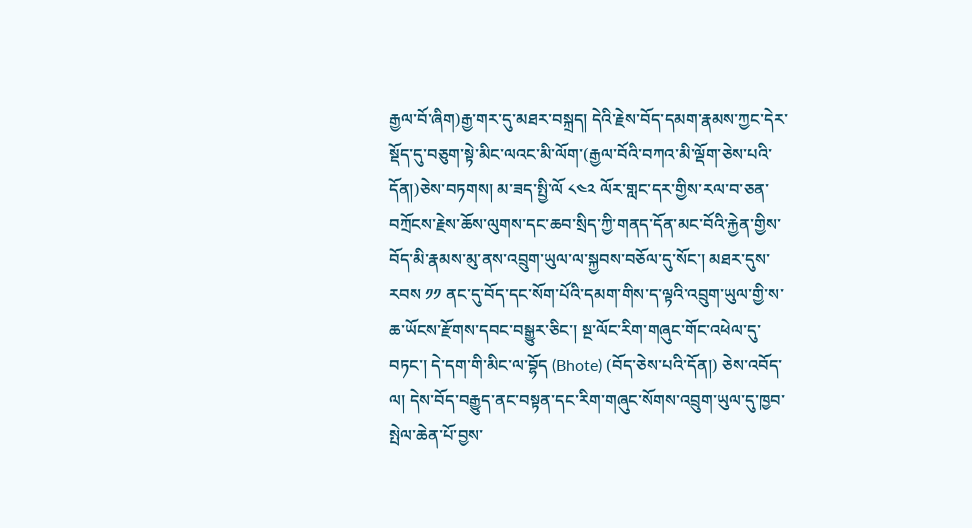རྒྱལ་བོ་ཞིག)རྒྱ་གར་དུ་མཐར་བསྐྲད། དེའི་རྗེས་བོད་དམག་རྣམས་ཀྱང་དེར་སྡོད་དུ་བཅུག་སྟེ་མིང་ལའང་མི་ལོག་(རྒྱལ་བོའི་བཀའ་མི་ལྡོག་ཅེས་པའི་དོན།)ཅེས་བཏགས། མ་ཟད་སྤྱི་ལོ ༨༤༢ ལོར་གླང་དར་གྱིས་རལ་བ་ཅན་བཀྲོངས་རྗེས་ཆོས་ལུགས་དང་ཆབ་སྲིད་ཀྱི་གནད་དོན་མང་བོའི་རྐྱེན་གྱིས་བོད་མི་རྣམས་མུ་ནས་འབྲུག་ཡུལ་ལ་སྐྱབས་བཅོལ་དུ་སོང་། མཐར་དུས་རབས ༡༡ ནང་དུ་བོད་དང་སོག་པོའི་དམག་གིས་ད་ལྟའི་འབྲུག་ཡུལ་གྱི་ས་ཆ་ཡོངས་རྫོགས་དབང་བསྒྱུར་ཅིང་། སྔ་ལོང་རིག་གཞུང་གོང་འཕེལ་དུ་བཏང་། དེ་དག་གི་མིང་ལ་བྷོད (Bhote) (བོད་ཅེས་པའི་དོན།) ཅེས་འབོད་ལ། དེས་བོད་བརྒྱུད་ནང་བསྟན་དང་རིག་གཞུང་སོགས་འབྲུག་ཡུལ་དུ་ཁྱབ་སྤེལ་ཆེན་པོ་བྱས་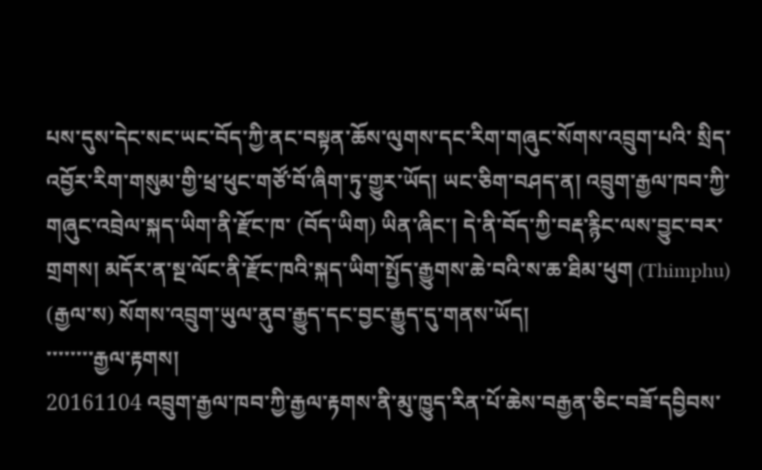པས་དུས་དེང་སང་ཡང་བོད་ཀྱི་ནང་བསྟན་ཆོས་ལུགས་དང་རིག་གཞུང་སོགས་འབྲུག་པའི་ སྲིད་འབྱོར་རིག་གསུམ་གྱི་ཕྲ་ཕུང་གཙོ་བོ་ཞིག་ཏུ་གྱུར་ཡོད། ཡང་ཅིག་བཤད་ན། འབྲུག་རྒྱལ་ཁབ་ཀྱི་གཞུང་འབྲེལ་སྐད་ཡིག་ནི་རྫོང་ཁ་ (བོད་ཡིག) ཡིན་ཞིང་། དེ་ནི་བོད་ཀྱི་བརྡ་རྙིང་ལས་བྱུང་བར་གྲགས། མདོར་ན་སྔ་ལོང་ནི་རྫོང་ཁའི་སྐད་ཡིག་སྤྱོད་རྒྱུགས་ཆེ་བའི་ས་ཆ་ཐིམ་ཕུག (Thimphu) (རྒྱལ་ས) སོགས་འབྲུག་ཡུལ་ནུབ་རྒྱུད་དང་བྱང་རྒྱུད་དུ་གནས་ཡོད།
་་་་་་་་རྒྱལ་རྟགས།
20161104 འབྲུག་རྒྱལ་ཁབ་ཀྱི་རྒྱལ་རྟགས་ནི་མུ་ཁྱུད་རིན་པོ་ཆེས་བརྒྱན་ཅིང་བཟོ་དབྱིབས་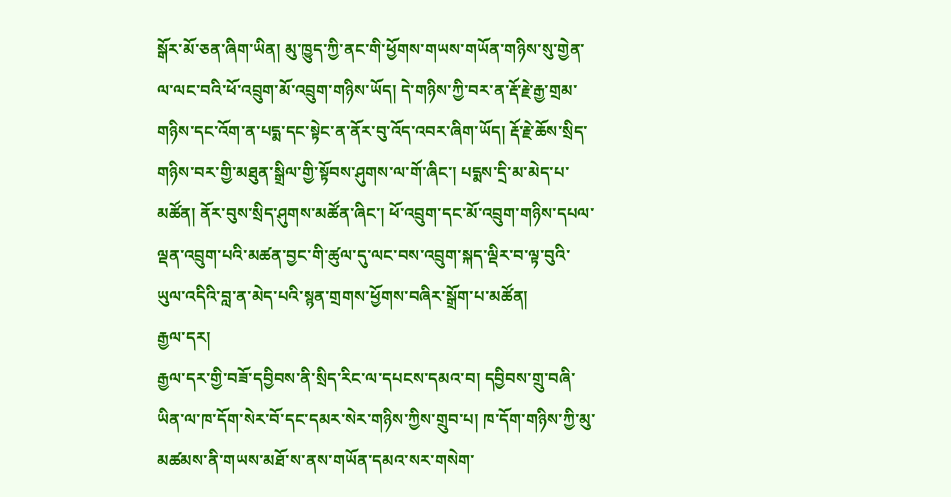སྒོར་མོ་ཅན་ཞིག་ཡིན། མུ་ཁྱུད་ཀྱི་ནང་གི་ཕྱོགས་གཡས་གཡོན་གཉིས་སུ་གྱེན་ལ་ལང་བའི་ཕོ་འབྲུག་མོ་འབྲུག་གཉིས་ཡོད། དེ་གཉིས་ཀྱི་བར་ན་རྡོ་རྗེ་རྒྱ་གྲམ་གཉིས་དང་འོག་ན་པདྨ་དང་སྟེང་ན་ནོར་བུ་འོད་འབར་ཞིག་ཡོད། རྡོ་རྗེ་ཆོས་སྲིད་གཉིས་བར་གྱི་མཐུན་སྒྲིལ་གྱི་སྟོབས་ཤུགས་ལ་གོ་ཞིང་། པདྨས་དྲི་མ་མེད་པ་མཚོན། ནོར་བུས་སྲིད་ཤུགས་མཚོན་ཞིང་། ཕོ་འབྲུག་དང་མོ་འབྲུག་གཉིས་དཔལ་ལྡན་འབྲུག་པའི་མཚན་བྱང་གི་ཚུལ་དུ་ལང་བས་འབྲུག་སྐད་ལྡིར་བ་ལྟ་བུའི་ཡུལ་འདིའི་བླ་ན་མེད་པའི་སྙན་གྲགས་ཕྱོགས་བཞིར་སྒྲོག་པ་མཚོན།
རྒྱལ་དར།
རྒྱལ་དར་གྱི་བཟོ་དབྱིབས་ནི་སྲིད་རིང་ལ་དཔངས་དམའ་བ། དབྱིབས་གྲུ་བཞི་ཡིན་ལ་ཁ་དོག་སེར་བོ་དང་དམར་སེར་གཉིས་ཀྱིས་གྲུབ་པ། ཁ་དོག་གཉིས་ཀྱི་མུ་མཚམས་ནི་གཡས་མཐོ་ས་ནས་གཡོན་དམའ་སར་གསེག་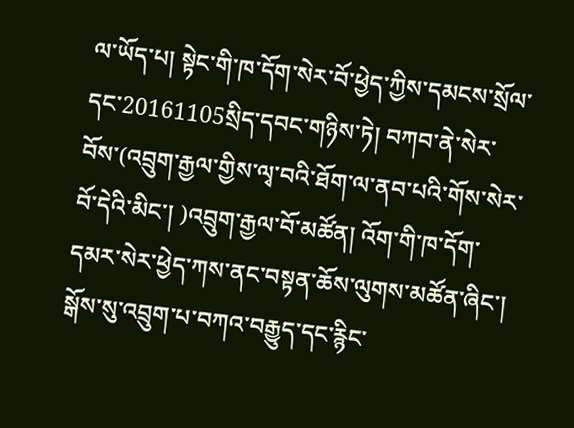ལ་ཡོད་པ། སྟེང་གི་ཁ་དོག་སེར་བོ་ཕྱེད་ཀྱིས་དམངས་སྲོལ་དང་20161105སྲིད་དབང་གཉིས་ཏེ། བཀབ་ནེ་སེར་བོས་(འབྲུག་རྒྱལ་གྱིས་ལྭ་བའི་ཐོག་ལ་ནབ་པའི་གོས་སེར་བོ་དེའི་མིང་། )འབྲུག་རྒྱལ་བོ་མཚོན། འོག་གི་ཁ་དོག་དམར་སེར་ཕྱེད་ཀས་ནང་བསྟན་ཆོས་ལུགས་མཚོན་ཞིང་། སྒོས་སུ་འབྲུག་པ་བཀའ་བརྒྱུད་དང་རྙིང་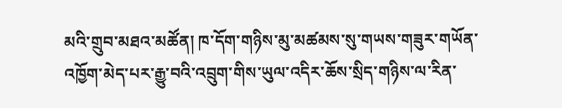མའི་གྲུབ་མཐའ་མཚོན། ཁ་དོག་གཉིས་མུ་མཚམས་སུ་གཡས་གཟུར་གཡོན་འཁྱོག་མེད་པར་རྒྱུ་བའི་འབྲུག་གིས་ཡུལ་འདིར་ཆོས་སྲིད་གཉིས་ལ་རིན་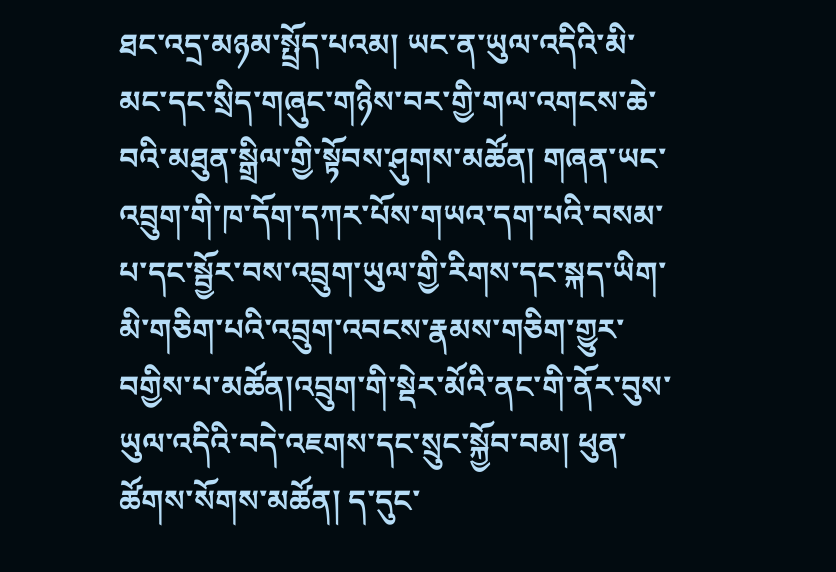ཐང་འདྲ་མཉམ་སྤྲོད་པའམ། ཡང་ན་ཡུལ་འདིའི་མི་མང་དང་སྲིད་གཞུང་གཉིས་བར་གྱི་གལ་འགངས་ཆེ་བའི་མཐུན་སྒྲིལ་གྱི་སྟོབས་ཤུགས་མཚོན། གཞན་ཡང་འབྲུག་གི་ཁ་དོག་དཀར་པོས་གཡའ་དག་པའི་བསམ་པ་དང་སྦྱོར་བས་འབྲུག་ཡུལ་གྱི་རིགས་དང་སྐད་ཡིག་མི་གཅིག་པའི་འབྲུག་འབངས་རྣམས་གཅིག་གྱུར་བགྱིས་པ་མཚོན།འབྲུག་གི་སྡེར་མོའི་ནང་གི་ནོར་བུས་ཡུལ་འདིའི་བདེ་འཇགས་དང་སྲུང་སྐྱོབ་བམ། ཕུན་ཚོགས་སོགས་མཚོན། ད་དུང་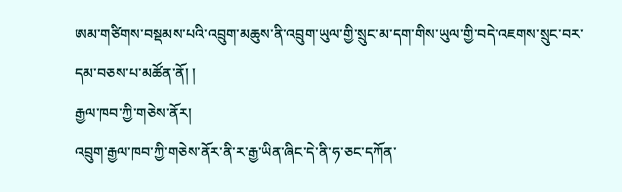ཨམ་གཙིགས་བསྡམས་པའི་འབྲུག་མཆུས་ནི་འབྲུག་ཡུལ་གྱི་སྲུང་མ་དག་གིས་ཡུལ་གྱི་བདེ་འཇགས་སྲུང་བར་དམ་བཅས་པ་མཚོན་ནོ། །
རྒྱལ་ཁབ་ཀྱི་གཅེས་ནོར།
འབྲུག་རྒྱལ་ཁབ་ཀྱི་གཅེས་ནོར་ནི་ར་རྒྱ་ཡིན་ཞིང་དེ་ནི་ཧ་ཅང་དཀོན་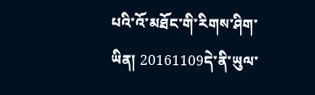པའི་འོ་མཐོང་གི་རིགས་ཤིག་ཡིན། 20161109དེ་ནི་ཡུལ་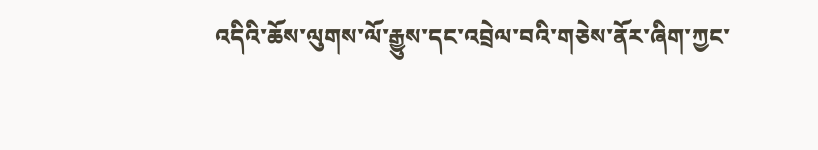འདིའི་ཆོས་ལུགས་ལོ་རྒྱུས་དང་འབྲེལ་བའི་གཅེས་ནོར་ཞིག་ཀྱང་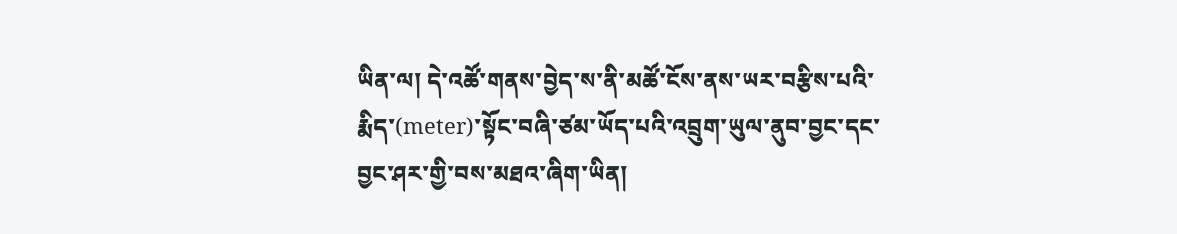ཡིན་ལ། དེ་འཚོ་གནས་བྱེད་ས་ནི་མཚོ་ངོས་ནས་ཡར་བརྩིས་པའི་རྨིད་(meter)་སྟོང་བཞི་ཙམ་ཡོད་པའི་འབྲུག་ཡུལ་ནུབ་བྱང་དང་བྱང་ཤར་གྱི་བས་མཐའ་ཞིག་ཡིན།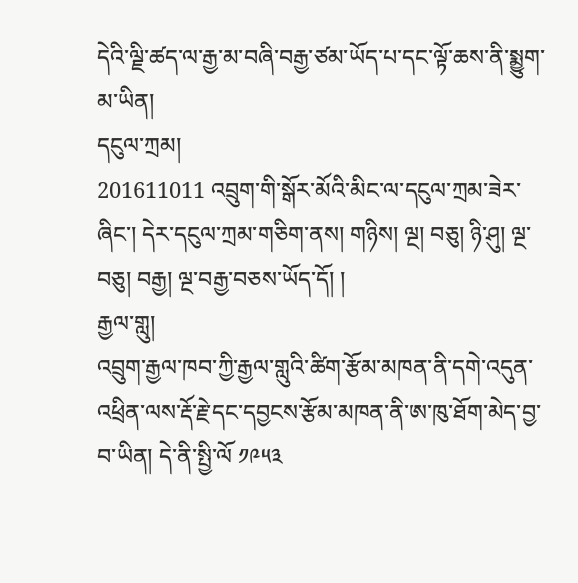དེའི་ལྗི་ཚད་ལ་རྒྱ་མ་བཞི་བརྒྱ་ཙམ་ཡོད་པ་དང་ལྟོ་ཆས་ནི་སྨྱུག་མ་ཡིན།
དངུལ་ཀྲམ།
201611011 འབྲུག་གི་སྒོར་མོའི་མིང་ལ་དངུལ་ཀྲམ་ཟེར་ཞིང་། དེར་དངུལ་ཀྲམ་གཅིག་ནས། གཉིས། ལྔ། བཅུ། ཉི་ཤུ། ལྔ་བཅུ། བརྒྱ། ལྔ་བརྒྱ་བཅས་ཡོད་དོ། །
རྒྱལ་གླུ།
འབྲུག་རྒྱལ་ཁབ་ཀྱི་རྒྱལ་གླུའི་ཚིག་རྩོམ་མཁན་ནི་དགེ་འདུན་འཕྲིན་ལས་རྡོ་རྗེ་དང་དབྱངས་རྩོམ་མཁན་ནི་ཨ་ཁུ་ཐོག་མེད་བྱ་བ་ཡིན། དེ་ནི་སྤྱི་ལོ ༡༩༥༣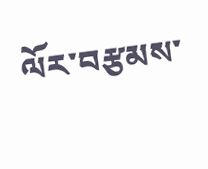ལོར་བརྩམས་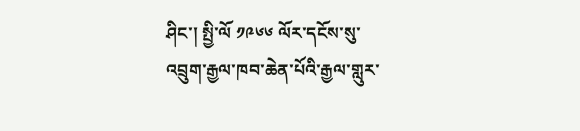ཤིང་། སྤྱི་ལོ ༡༩༦༦ ལོར་དངོས་སུ་འབྲུག་རྒྱལ་ཁབ་ཆེན་པོའི་རྒྱལ་གླུར་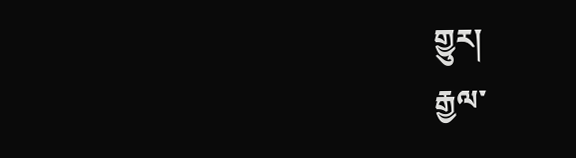གྱུར།
རྒྱལ་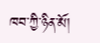ཁབ་ཀྱི་ཉིན་མོ།